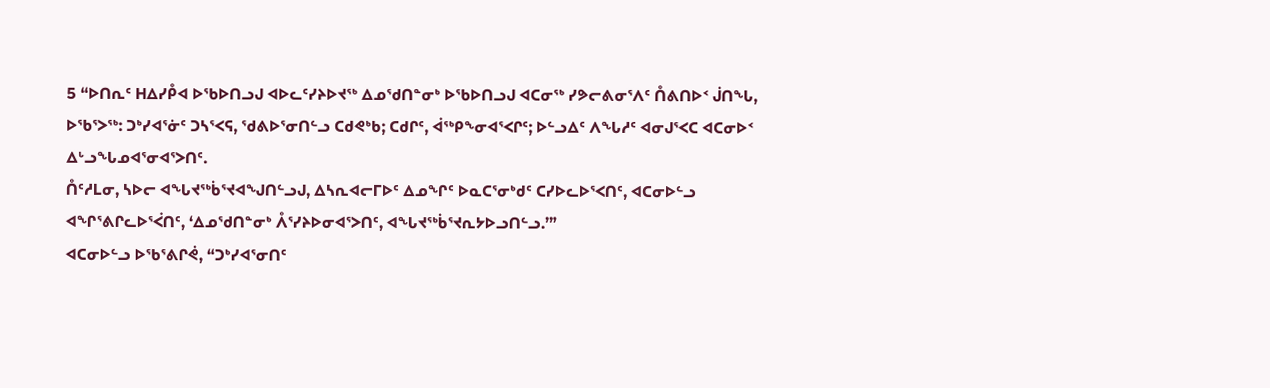5 “ᐅᑎᕆᑦ ᕼᐃᓯᑬᐊ ᐅᖃᐅᑎᓗᒍ ᐊᐅᓚᑦᓯᔨᐅᔪᖅ ᐃᓄᖁᑎᓐᓂᒃ ᐅᖃᐅᑎᓗᒍ ᐊᑕᓂᖅ ᓯᕗᓕᕕᓂᕐᐱᑦ ᑍᕕᑎᐅᑉ ᒎᑎᖓ, ᐅᖃᕐᐳᖅ: ᑐᒃᓯᐊᕐᓃᑦ ᑐᓴᕐᐸᕋ, ᖁᕕᐅᕐᓂᑎᓪᓗ ᑕᑯᕙᒃᑲ; ᑕᑯᒋᑦ, ᐋᖅᑭᖕᓂᐊᕐᐸᒋᑦ; ᐅᓪᓗᐃᑦ ᐱᖓᓱᑦ ᐊᓂᒍᕐᐸᑕ ᐊᑕᓂᐅᑉ ᐃᒡᓗᖓᓄᐊᕐᓂᐊᕐᐳᑎᑦ.
ᑍᑦᓱᒪᓂ, ᓴᐅᓕ ᐊᖓᔪᖅᑳᕐᔪᐊᖑᑎᓪᓗᒍ, ᐃᓴᕆᐊᓕᒥᐅᑦ ᐃᓄᖏᑦ ᐅᓇᑕᕐᓂᒃᑯᑦ ᑕᓯᐅᓚᐅᕐᐸᑎᑦ, ᐊᑕᓂᐅᓪᓗ ᐊᖏᕐᕕᒋᓚᐅᕐᐹᑎᑦ, ‘ᐃᓄᖁᑎᓐᓂᒃ ᐰᕐᓯᔨᐅᓂᐊᕐᐳᑎᑦ, ᐊᖓᔪᖅᑳᕐᔪᕆᔭᐅᓗᑎᓪᓗ.’”
ᐊᑕᓂᐅᓪᓗ ᐅᖃᕐᕕᒋᕚ, “ᑐᒃᓯᐊᕐᓂᑎᑦ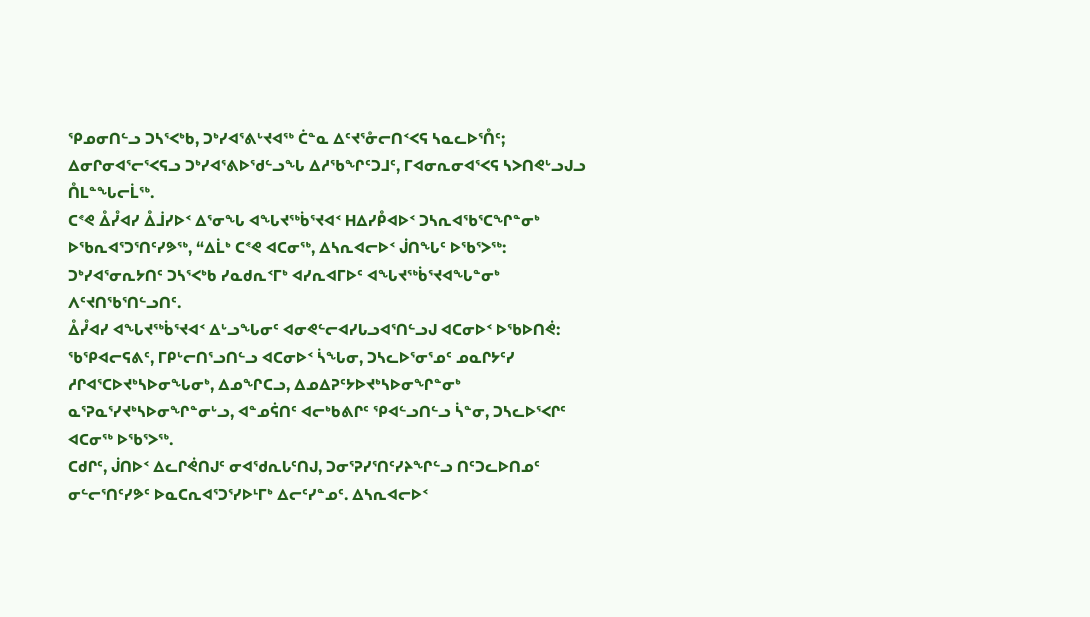ᕿᓄᓂᑎᓪᓗ ᑐᓴᕐᐸᒃᑲ, ᑐᒃᓯᐊᕐᕕᒡᔪᐊᖅ ᑖᓐᓇ ᐃᑦᔪᕐᓁᓕᑎᑉᐸᕋ ᓴᓇᓚᐅᕐᑍᑦ; ᐃᓂᒋᓂᐊᕐᓕᕐᐸᕋᓗ ᑐᒃᓯᐊᕐᕕᐅᖁᓪᓗᖓ ᐃᓱᖃᖏᑦᑐᒧᑦ, ᒥᐊᓂᕆᓂᐊᕐᐸᕋ ᓴᐳᑎᕙᒡᓗᒍᓗ ᑍᒪᓐᖓᓕᒫᖅ.
ᑕᕝᕙ ᐂᓮᐊᓯ ᐂᒨᓯᐅᑉ ᐃᕐᓂᖓ ᐊᖓᔪᖅᑳᕐᔪᐊᑉ ᕼᐃᓯᑬᐊᐅᑉ ᑐᓴᕆᐊᖃᕐᑕᖏᓐᓂᒃ ᐅᖃᕆᐊᕐᑐᕐᑎᑦᓯᕗᖅ, “ᐃᒫᒃ ᑕᕝᕙ ᐊᑕᓂᖅ, ᐃᓴᕆᐊᓕᐅᑉ ᒎᑎᖓᑦ ᐅᖃᕐᐳᖅ: ᑐᒃᓯᐊᕐᓂᕆᔭᑎᑦ ᑐᓴᕐᐸᒃᑲ ᓯᓇᑯᕆᑉᒥᒃ ᐊᓯᕆᐊᒥᐅᑦ ᐊᖓᔪᖅᑳᕐᔪᐊᖓᓐᓂᒃ ᐱᑦᔪᑎᖃᕐᑎᓪᓗᑎᑦ.
ᐂᓮᐊᓯ ᐊᖓᔪᖅᑳᕐᔪᐊᑉ ᐃᒡᓗᖓᓂᑦ ᐊᓂᕙᓪᓕᐊᓯᒐᓗᐊᕐᑎᓪᓗᒍ ᐊᑕᓂᐅᑉ ᐅᖃᐅᑎᕚ:
ᖃᕿᐊᓕᕋᕕᑦ, ᒥᑭᒡᓕᑎᕐᓗᑎᓪᓗ ᐊᑕᓂᐅᑉ ᓵᖓᓂ, ᑐᓴᓚᐅᕐᓂᕐᓄᑦ ᓄᓇᒋᔭᑦᓯ ᓱᒋᐊᕐᑕᐅᔪᒃᓴᐅᓂᖓᓂᒃ, ᐃᓄᖏᑕᓗ, ᐃᓄᐃᕈᑦᔭᐅᔪᒃᓴᐅᓂᖏᓐᓂᒃ ᓇᕐᕈᓇᕐᓯᔪᒃᓴᐅᓂᖏᓐᓂᒡᓗ, ᐊᓐᓄᕌᑎᑦ ᐊᓕᒃᑲᕕᒋᑦ ᕿᐊᓪᓗᑎᓪᓗ ᓵᓐᓂ, ᑐᓴᓚᐅᕐᐸᒋᑦ ᐊᑕᓂᖅ ᐅᖃᕐᐳᖅ.
ᑕᑯᒋᑦ, ᒎᑎᐅᑉ ᐃᓚᒋᕚᑎᒍᑦ ᓂᐊᖁᕆᒐᑦᑎᒍ, ᑐᓂᕐᕈᓯᕐᑎᑦᓯᔨᖏᓪᓗ ᑎᑦᑐᓚᐅᑎᓄᑦ ᓂᓪᓕᕐᑎᑦᓯᕗᑦ ᐅᓇᑕᕆᐊᕐᑐᕐᓯᐅᒻᒥᒃ ᐃᓕᑦᓯᓐᓄᑦ. ᐃᓴᕆᐊᓕᐅᑉ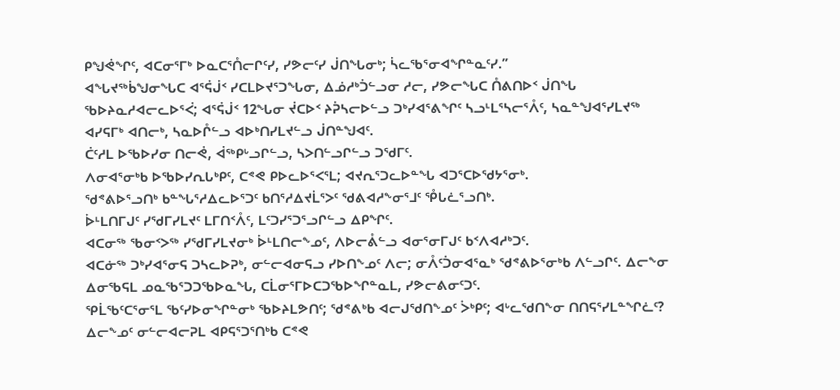ᑭᖑᕚᖏᑦ, ᐊᑕᓂᕐᒥᒃ ᐅᓇᑕᕐᑍᓕᒋᑦᓯ, ᓯᕗᓕᑦᓯ ᒎᑎᖓᓂᒃ; ᓵᓚᖃᕐᓂᐊᖏᓐᓇᑦᓯ.”
ᐊᖓᔪᖅᑳᖑᓂᖓᑕ ᐊᕐᕌᒎᑉ ᓯᑕᒪᐅᔪᕐᑐᖓᓂ, ᐃᓅᓱᒃᑑᓪᓗᓂ ᓱᓕ, ᓯᕗᓕᖓᑕ ᑍᕕᑎᐅᑉ ᒎᑎᖓ ᖃᐅᔨᓇᓱᐊᓕᓚᐅᕐᐹ; ᐊᕐᕌᒎᑉ 12ᖓᓂ ᔫᑕᐅᑉ ᔨᕉᓴᓕᐅᓪᓗ ᑐᒃᓯᐊᕐᕕᖏᑦ ᓴᓗᒻᒪᕐᓴᓕᕐᐰᑦ, ᓴᓇᓐᖑᐊᕐᓯᒪᔪᖅ ᐊᓯᕋᒥᒃ ᐊᑎᓕᒃ, ᓴᓇᐅᒊᓪᓗ ᐊᐅᒃᑎᓯᒪᔪᓪᓗ ᒎᑎᓐᖑᐊᑦ.
ᑖᑦᓱᒪ ᐅᖃᐅᓯᓂ ᑎᓕᕚ, ᐋᖅᑭᒡᓗᒋᓪᓗ, ᓴᐳᑎᓪᓗᒋᓪᓗ ᑐᖁᒥᑦ.
ᐱᓂᐊᕐᓂᒃᑲ ᐅᖃᐅᓯᕆᒐᒃᑭᑦ, ᑕᕝᕙ ᑭᐅᓚᐅᕐᐸᕐᒪ; ᐊᔪᕆᕐᑐᓚᐅᓐᖓ ᐊᑐᕐᑕᐅᖁᔭᕐᓂᒃ.
ᖁᕝᕕᐅᕐᓗᑎᒃ ᑲᓐᖓᕐᓱᐃᓚᐅᕐᑐᑦ ᑲᑎᕐᓱᐃᔪᒫᕐᐳᑦ ᖁᕕᐊᓱᖕᓂᕐᒧᑦ ᕾᒐᓛᕐᓗᑎᒃ.
ᐆᒻᒪᑎᒥᒍᑦ ᓯᖁᒥᓯᒪᔪᑦ ᒪᒥᑎᑉᐰᑦ, ᒪᑦᑐᓯᕐᑐᕐᓗᒋᓪᓗ ᐃᑭᖏᑦ.
ᐊᑕᓂᖅ ᖃᓂᑉᐳᖅ ᓯᖁᒥᓯᒪᔪᓂᒃ ᐆᒻᒪᑎᓕᖕᓄᑦ, ᐱᐅᓕᕔᓪᓗ ᐊᓂᕐᓂᒥᒍᑦ ᑲᑉᐱᐊᓱᒃᑐᑦ.
ᐊᑕᓃᖅ ᑐᒃᓯᐊᕐᓂᕋ ᑐᓴᓚᐅᕈᒃ, ᓂᓪᓕᐊᓂᕋᓗ ᓯᐅᑎᖕᓄᑦ ᐱᓕ; ᓂᐰᑦᑑᓂᐊᕐᓇᒃ ᖁᕝᕕᐅᕐᓂᒃᑲ ᐱᓪᓗᒋᑦ. ᐃᓕᖕᓂ ᐃᓂᖃᕋᒪ ᓄᓇᖃᕐᑐᑐᖃᐅᓇᖓ, ᑕᒫᓂᕐᒥᐅᑕᑐᖃᐅᖏᓐᓇᒪ, ᓯᕗᓕᕕᓂᑦᑐᑦ.
ᕿᒫᖃᑦᑕᕐᓂᕐᒪ ᖃᑦᓯᐅᓂᖏᓐᓂᒃ ᖃᐅᔨᒪᕗᑎᑦ; ᖁᕝᕕᒃᑲ ᐊᓕᒍᖁᑎᖕᓄᑦ ᐴᒃᑭᑦ; ᐊᒡᓚᖁᑎᖕᓂ ᑎᑎᕋᕐᓯᒪᓐᖏᓛᑦ?
ᐃᓕᖕᓄᑦ ᓂᓪᓕᐊᓕᕈᒪ ᐊᑭᕋᕐᑐᕐᑎᒃᑲ ᑕᕝᕙ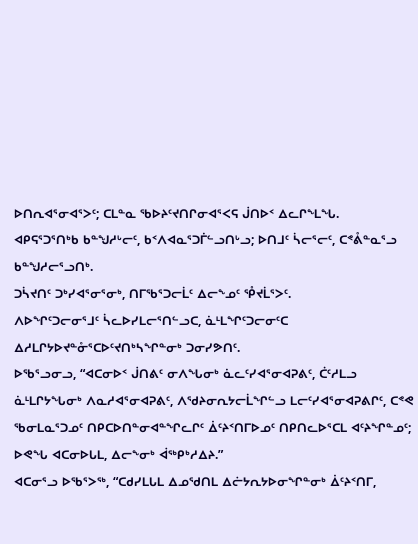ᐅᑎᕆᐊᕐᓂᐊᕐᐳᑦ; ᑕᒪᓐᓇ ᖃᐅᔨᑦᔪᑎᒋᓂᐊᕐᐸᕋ ᒎᑎᐅᑉ ᐃᓚᒋᖕᒪᖓ.
ᐊᑭᕋᕐᑐᕐᑎᒃᑲ ᑲᓐᖑᓱᒡᓕᑦ, ᑲᑉᐱᐊᓇᕐᑐᒦᓪᓗᑎᒡᓗ; ᐅᑎᒧᑦ ᓵᓕᕐᓕᑦ, ᑕᕝᕔᓐᓇᕐᓗ ᑲᓐᖑᓱᓕᕐᓗᑎᒃ.
ᑐᓵᔪᑎᑦ ᑐᒃᓯᐊᕐᓂᕐᓂᒃ, ᑎᒥᖃᕐᑐᓕᒫᑦ ᐃᓕᖕᓄᑦ ᕾᔪᒫᕐᐳᑦ.
ᐱᐅᖏᑦᑐᓕᓂᕐᒧᑦ ᓵᓚᐅᓯᒪᓕᕐᑎᓪᓗᑕ, ᓈᒻᒪᖏᑦᑐᓕᓂᑦᑕ ᐃᓱᒪᒋᔭᐅᔪᓐᓁᕐᑕᐅᑦᔪᑎᒃᓴᖏᓐᓂᒃ ᑐᓂᓯᕗᑎᑦ.
ᐅᖃᕐᓗᓂᓗ, “ᐊᑕᓂᐅᑉ ᒎᑎᕕᑦ ᓂᐱᖓᓂᒃ ᓈᓚᑦᓯᐊᕐᓂᐊᕈᕕᑦ, ᑖᑦᓱᒪᓗ ᓈᒻᒪᒋᔭᖓᓂᒃ ᐱᓇᓱᐊᕐᓂᐊᕈᕕᑦ, ᐱᖁᔨᓂᕆᔭᓕᒫᖏᓪᓗ ᒪᓕᑦᓯᐊᕐᓂᐊᕈᕕᒋᑦ, ᑕᕝᕙ ᖃᓂᒪᓇᕐᑐᓄᑦ ᑎᑭᑕᐅᑎᓐᓂᐊᓐᖏᓚᒋᑦ ᐄᑦᔨᑉᑎᒥᐅᓄᑦ ᑎᑭᑎᓚᐅᕐᑕᒪ ᐊᑦᔨᖏᓐᓄᑦ; ᐅᕙᖓ ᐊᑕᓂᐅᒐᒪ, ᐃᓕᖕᓂᒃ ᐋᖅᑭᒃᓱᐃᔨ.”
ᐊᑕᓂᕐᓗ ᐅᖃᕐᐳᖅ, “ᑕᑯᓯᒪᒐᒪ ᐃᓄᖁᑎᒪ ᐃᓖᔭᕆᔭᐅᓂᖏᓐᓂᒃ ᐄᑦᔨᑉᑎᒥ,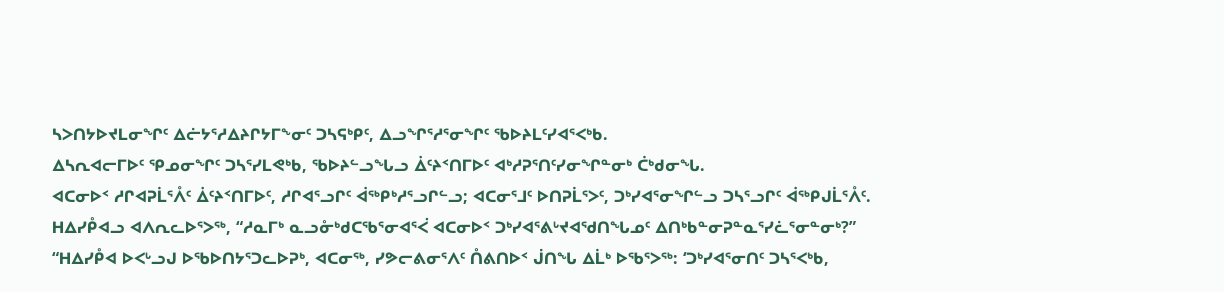ᓴᐳᑎᔭᐅᔪᒪᓂᖏᑦ ᐃᓖᔭᕐᓱᐃᔨᒋᔭᒥᖕᓂᑦ ᑐᓴᕋᒃᑭᑦ, ᐃᓗᖏᕐᓱᕐᓂᖏᑦ ᖃᐅᔨᒪᑦᓯᐊᕐᐸᒃᑲ.
ᐃᓴᕆᐊᓕᒥᐅᑦ ᕿᓄᓂᖏᑦ ᑐᓴᕐᓯᒪᕙᒃᑲ, ᖃᐅᔨᓪᓗᖓᓗ ᐄᑦᔨᑉᑎᒥᐅᑦ ᐊᒃᓱᕈᕐᑎᑦᓯᓂᖏᓐᓂᒃ ᑖᒃᑯᓂᖓ.
ᐊᑕᓂᐅᑉ ᓱᒋᐊᕈᒫᕐᐰᑦ ᐄᑦᔨᑉᑎᒥᐅᑦ, ᓱᒋᐊᕐᓗᒋᑦ ᐋᖅᑭᒃᓱᕐᓗᒋᓪᓗ; ᐊᑕᓂᕐᒧᑦ ᐅᑎᕈᒫᕐᐳᑦ, ᑐᒃᓯᐊᕐᓂᖏᓪᓗ ᑐᓴᕐᓗᒋᑦ ᐋᖅᑭᒍᒫᕐᐰᑦ.
ᕼᐃᓯᑬᐊᓗ ᐊᐱᕆᓚᐅᕐᐳᖅ, “ᓱᓇᒥᒃ ᓇᓗᓁᒃᑯᑕᖃᕐᓂᐊᕐᐹ ᐊᑕᓂᐅᑉ ᑐᒃᓯᐊᕐᕕᒡᔪᐊᖁᑎᖓᓄᑦ ᐃᑎᒃᑲᓐᓂᕈᓐᓇᕐᓯᓛᕐᓂᓐᓂᒃ?”
“ᕼᐃᓯᑬᐊ ᐅᐸᒡᓗᒍ ᐅᖃᐅᑎᔭᕐᑐᓚᐅᕈᒃ, ᐊᑕᓂᖅ, ᓯᕗᓕᕕᓂᕐᐱᑦ ᑍᕕᑎᐅᑉ ᒎᑎᖓ ᐃᒫᒃ ᐅᖃᕐᐳᖅ: ‘ᑐᒃᓯᐊᕐᓂᑎᑦ ᑐᓴᕐᐸᒃᑲ,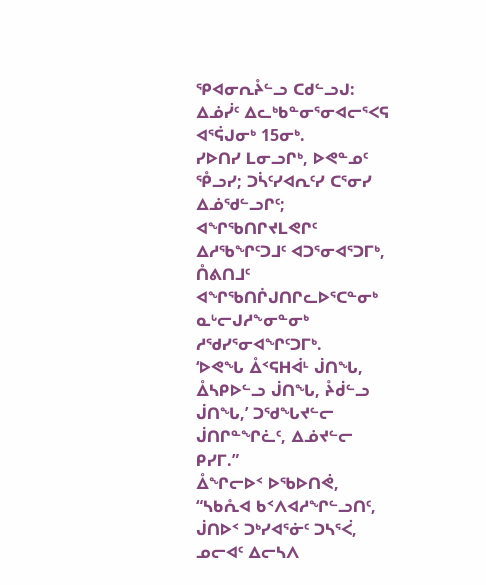ᕿᐊᓂᕆᔧᓪᓗ ᑕᑯᓪᓗᒍ: ᐃᓅᓰᑦ ᐃᓚᒃᑲᓐᓂᕐᓂᐊᓕᕐᐸᕋ ᐊᕐᕌᒍᓂᒃ 15ᓂᒃ.
ᓯᐅᑎᓯ ᒪᓂᓗᒋᒃ, ᐅᕙᓐᓄᑦ ᕾᓗᓯ; ᑐᓵᑦᓯᐊᕆᑦᓯ ᑕᕐᓂᓯ ᐃᓅᖁᓪᓗᒋᑦ; ᐊᖏᖃᑎᒋᔪᒪᕙᒋᑦ ᐃᓱᖃᖏᑦᑐᒧᑦ ᐊᑐᕐᓂᐊᕐᑐᒥᒃ, ᑍᕕᑎᒧᑦ ᐊᖏᖃᑎᒌᒍᑎᒋᓚᐅᕐᑕᓐᓂᒃ ᓇᒡᓕᒍᓱᖕᓂᓐᓂᒃ ᓱᖁᓯᕐᓂᐊᖏᑦᑐᒥᒃ.
‘ᐅᕙᖓ ᐂᑉᕋᕼᐋᒻ ᒎᑎᖓ, ᐂᓴᑭᐅᓪᓗ ᒎᑎᖓ, ᔧᑰᓪᓗ ᒎᑎᖓ,’ ᑐᖁᖓᔪᓪᓕ ᒎᑎᒋᓐᖏᓛᑦ, ᐃᓅᔪᓪᓕ ᑭᓯᒥ.”
ᐂᖏᓕᐅᑉ ᐅᖃᐅᑎᕚ, “ᓴᑲᕅᐊ ᑲᑉᐱᐊᓱᖏᓪᓗᑎᑦ, ᒎᑎᐅᑉ ᑐᒃᓯᐊᕐᓃᑦ ᑐᓴᕐᐹ, ᓄᓕᐊᑦ ᐃᓕᓴᐱ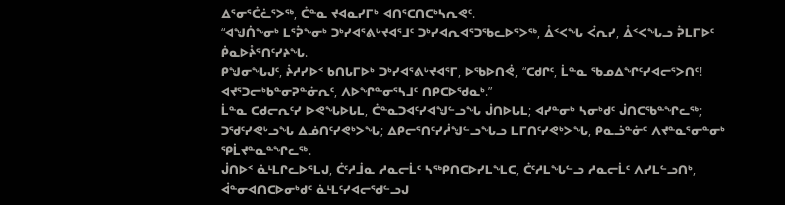ᐃᕐᓂᕐᑖᓛᕐᐳᖅ, ᑖᓐᓇ ᔪᐊᓇᓯᒥᒃ ᐊᑎᕐᑕᑎᑕᒃᓴᕆᕙᑦ.
“ᐊᖑᑏᖕᓂᒃ ᒪᕐᕉᖕᓂᒃ ᑐᒃᓯᐊᕐᕕᒡᔪᐊᕐᒧᑦ ᑐᒃᓯᐊᕆᐊᕐᑐᖃᓚᐅᕐᐳᖅ, ᐂᑉᐸᖓ ᐹᕆᓯ, ᐂᑉᐸᖓᓗ ᕉᒪᒥᐅᑦ ᑮᓇᐅᔧᕐᑎᑦᓯᔨᖓ.
ᑭᖑᓂᖓᒍᑦ, ᔩᓱᓯᐅᑉ ᑲᑎᒐᒥᐅᒃ ᑐᒃᓯᐊᕐᕕᒡᔪᐊᕐᒥ, ᐅᖃᐅᑎᕚ, “ᑕᑯᒋᑦ, ᒫᓐᓇ ᖃᓄᐃᖏᑦᓯᐊᓕᕐᐳᑎᑦ! ᐊᔪᕐᑐᓕᒃᑲᓐᓂᕈᓐᓃᕆᑦ, ᐱᐅᖏᓐᓂᕐᓴᒧᑦ ᑎᑭᑕᐅᖁᓇᒃ.”
ᒫᓐᓇ ᑕᑯᓕᕆᑦᓯ ᐅᕙᖓᐅᒐᒪ, ᑖᓐᓇᑐᐊᑦᓯᐊᖑᓪᓗᖓ ᒎᑎᐅᒐᒪ; ᐊᓯᓐᓂᒃ ᓴᓂᒃᑯᑦ ᒎᑎᑕᖃᓐᖏᓚᖅ; ᑐᖁᑦᓯᕙᒡᓗᖓ ᐃᓅᑎᑦᓯᕙᒃᐳᖓ; ᐃᑭᓕᕐᑎᑦᓯᓲᖑᓪᓗᖓᓗ ᒪᒥᑎᑦᓯᕙᒃᐳᖓ, ᑭᓇᓘᓐᓃᑦ ᐱᔪᓐᓇᕐᓂᓐᓂᒃ ᕿᒫᔪᓐᓇᓐᖏᓚᖅ.
ᒎᑎᐅᑉ ᓈᒻᒪᒋᓚᐅᕐᒪᒍ, ᑖᑦᓱᒨᓇ ᓱᓇᓕᒫᑦ ᓴᖅᑭᑎᑕᐅᓯᒪᖕᒪᑕ, ᑖᑦᓱᒪᖓᓪᓗ ᓱᓇᓕᒫᑦ ᐱᓯᒪᓪᓗᑎᒃ, ᐋᓐᓂᐊᑎᑕᐅᓂᒃᑯᑦ ᓈᒻᒪᑦᓯᐊᓕᖁᓪᓗᒍ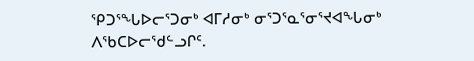ᕿᑐᕐᖓᐅᓕᕐᑐᓂᒃ ᐊᒥᓱᓂᒃ ᓂᕐᑐᕐᓇᕐᓂᕐᔪᐊᖓᓂᒃ ᐱᖃᑕᐅᓕᖁᓪᓗᒋᑦ.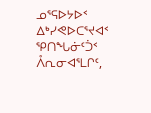ᓄᕐᕋᐅᔭᐅᑉ ᐃᒃᓯᕙᐅᑕᕐᔪᐊᑉ ᕿᑎᖓᓃᑦᑑᑉ ᐰᕆᓂᐊᕐᒪᒋᑦ,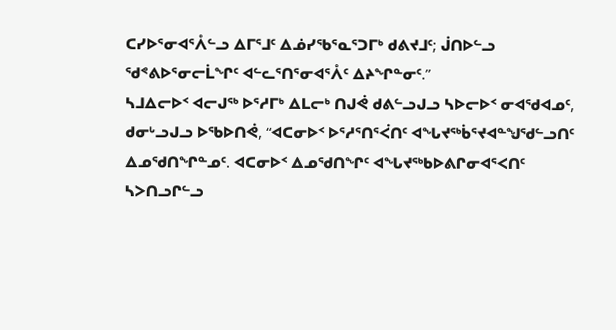ᑕᓯᐅᕐᓂᐊᕐᐰᓪᓗ ᐃᒥᕐᒧᑦ ᐃᓅᓯᖃᕐᓇᕐᑐᒥᒃ ᑯᕕᔪᒧᑦ; ᒎᑎᐅᓪᓗ ᖁᕝᕕᐅᕐᓂᓕᒫᖏᑦ ᐊᓪᓚᕐᑎᕐᓂᐊᕐᐰᑦ ᐃᔨᖏᓐᓂᑦ.”
ᓴᒧᐃᓕᐅᑉ ᐊᓕᒍᖅ ᐅᕐᓱᒥᒃ ᐃᒪᓕᒃ ᑎᒍᕚ ᑯᕕᓪᓗᒍᓗ ᓴᐅᓕᐅᑉ ᓂᐊᖁᐊᓄᑦ, ᑯᓂᒡᓗᒍᓗ ᐅᖃᐅᑎᕚ, “ᐊᑕᓂᐅᑉ ᐅᕐᓱᕐᑎᕐᐹᑎᑦ ᐊᖓᔪᖅᑳᕐᔪᐊᓐᖑᖁᓪᓗᑎᑦ ᐃᓄᖁᑎᖏᓐᓄᑦ. ᐊᑕᓂᐅᑉ ᐃᓄᖁᑎᖏᑦ ᐊᖓᔪᖅᑲᐅᕕᒋᓂᐊᕐᐸᑎᑦ ᓴᐳᑎᓗᒋᓪᓗ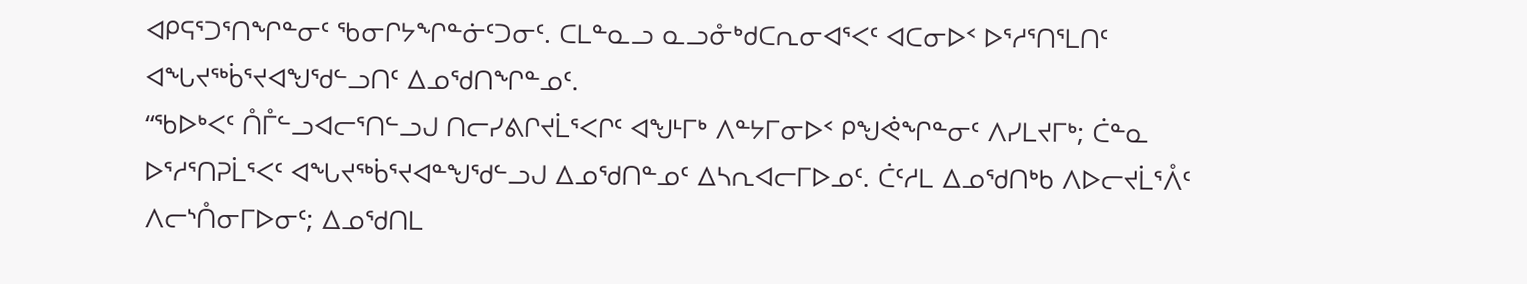ᐊᑭᕋᕐᑐᕐᑎᖏᓐᓂᑦ ᖃᓂᒋᔭᖏᓐᓃᑦᑐᓂᑦ. ᑕᒪᓐᓇᓗ ᓇᓗᓁᒃᑯᑕᕆᓂᐊᕐᐸᑦ ᐊᑕᓂᐅᑉ ᐅᕐᓱᕐᑎᕐᒪᑎᑦ ᐊᖓᔪᖅᑳᕐᔪᐊᖑᖁᓪᓗᑎᑦ ᐃᓄᖁᑎᖏᓐᓄᑦ.
“ᖃᐅᒃᐸᑦ ᑍᒤᓪᓗᐊᓕᕐᑎᓪᓗᒍ ᑎᓕᓯᕕᒋᔪᒫᕐᐸᒋᑦ ᐊᖑᒻᒥᒃ ᐱᓐᔭᒥᓂᐅᑉ ᑭᖑᕚᖏᓐᓂᑦ ᐱᓯᒪᔪᒥᒃ; ᑖᓐᓇ ᐅᕐᓱᕐᑎᕈᒫᕐᐸᑦ ᐊᖓᔪᖅᑳᕐᔪᐊᓐᖑᖁᓪᓗᒍ ᐃᓄᖁᑎᓐᓄᑦ ᐃᓴᕆᐊᓕᒥᐅᓄᑦ. ᑖᑦᓱᒪ ᐃᓄᖁᑎᒃᑲ ᐱᐅᓕᔪᒫᕐᐰᑦ ᐱᓕᔅᑍᓂᒥᐅᓂᑦ; ᐃᓄᖁᑎᒪ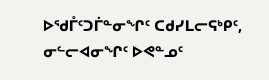ᐅᖁᒤᑦᑐᒦᓐᓂᖏᑦ ᑕᑯᓯᒪᓕᕋᒃᑭᑦ, ᓂᓪᓕᐊᓂᖏᑦ ᐅᕙᓐᓄᑦ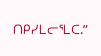ᑎᑭᓯᒪᓕᕐᒪᑕ.”